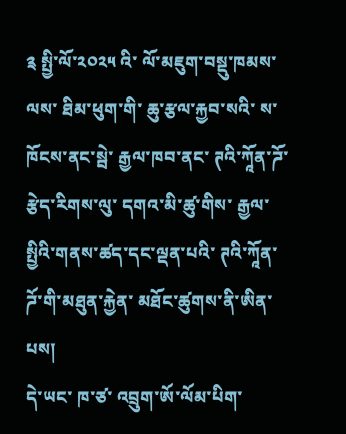༉ སྤྱི་ལོ་༢༠༢༥ འི་ ལོ་མཇུག་བསྡུ་ཁམས་ལས་ ཐིམ་ཕུག་གི་ ཆུ་རྩལ་རྐྱབ་སའི་ ས་ཁོངས་ནང་སྦེ་ རྒྱལ་ཁབ་ནང་ ཊའི་ཀཱོན་ཌོ་རྩེད་རིགས་ལུ་ དགའ་མི་ཚུ་གིས་ རྒྱལ་སྤྱིའི་གནས་ཚད་དང་ལྡན་པའི་ ཊའི་ཀཱོན་ཌོ་གི་མཐུན་རྐྱེན་ མཐོང་ཚུགས་ནི་ཨིན་པས།
དེ་ཡང་ ཁ་ཙ་ འབྲུག་ཨོ་ལོམ་པིག་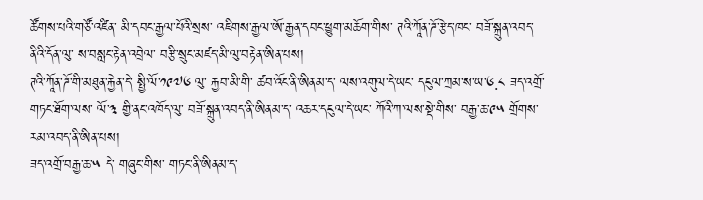ཚོགས་པའི་གཙོ་འཛིན་ མི་དབང་རྒྱལ་པོའི་སྲས་ འཇིགས་རྒྱལ་ཨོ་རྒྱན་དབང་ཕྱུག་མཆོག་གིས་ ཊའི་ཀཱོན་ཌོ་རྩེད་ཁང་ བཟོ་སྐྲུན་འབད་ནིའི་དོན་ལུ་ ས་བསླང་རྟེན་འབྲེལ་ བརྩི་སྲུང་མཛད་མི་ལུ་བརྟེན་ཨིན་པས།
ཊའི་ཀཱོན་ཌོ་གི་མཐུན་རྐྱེན་དེ་ སྤྱི་ལོ་༡༩༧༦ ལུ་ རྐྱབ་མི་གི་ ཚབ་འོང་ནི་ཨིནམ་ད་ ལས་འགུལ་དེ་ཡང་ དངུལ་ཀྲམ་ས་ཡ་༦.༨ ཟད་འགྲོ་གཏང་ཐོག་ལས་ ལོ་༣ གྱི་ནང་འཁོད་ལུ་ བཟོ་སྐྲུན་འབད་ནི་ཨིནམ་ད་ འཆར་དངུལ་དེ་ཡང་ ཀོའི་ཀ་ལས་སྡེ་གིས་ བརྒྱ་ཆ་༩༥ གྲོགས་རམ་འབད་ནི་ཨིན་པས།
ཟད་འགྲོ་བརྒྱ་ཆ་༥ དེ་ གཞུང་གིས་ གཏང་ནི་ཨིནམ་ད་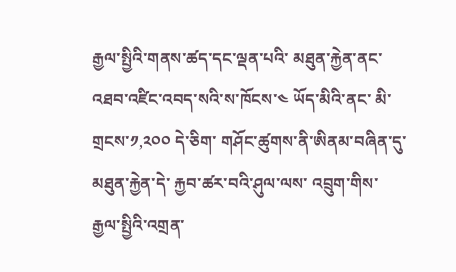རྒྱལ་སྤྱིའི་གནས་ཚད་དང་ལྡན་པའི་ མཐུན་རྐྱེན་ནང་ འཐབ་འཛིང་འབད་སའི་ས་ཁོངས་༤ ཡོད་མིའི་ནང་ མི་གྲངས་༡,༢༠༠ དེ་ཅིག་ གཤོང་ཚུགས་ནི་ཨིནམ་བཞིན་དུ་ མཐུན་རྐྱེན་དེ་ རྐྱབ་ཚར་བའི་ཤུལ་ལས་ འབྲུག་གིས་ རྒྱལ་སྤྱིའི་འགྲན་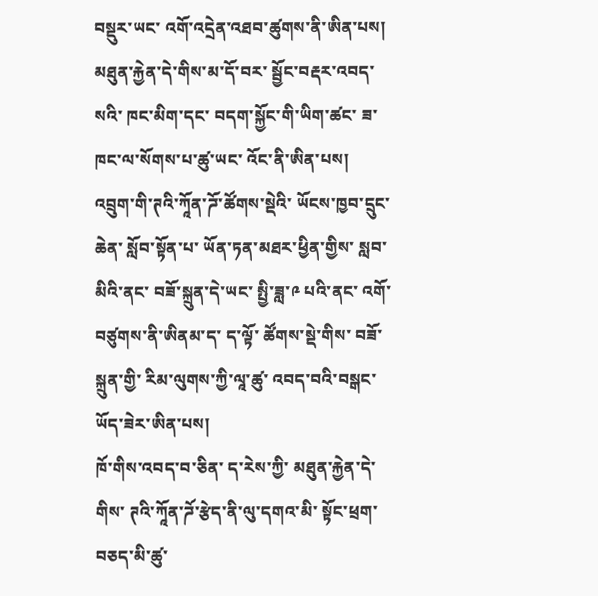བསྡུར་ཡང་ འགོ་འདྲེན་འཐབ་ཚུགས་ནི་ཨིན་པས།
མཐུན་རྐྱེན་དེ་གིས་མ་དོ་བར་ སྦྱོང་བརྡར་འབད་སའི་ ཁང་མིག་དང་ བདག་སྐྱོང་གི་ཡིག་ཚང་ ཟ་ཁང་ལ་སོགས་པ་ཚུ་ཡང་ འོང་ནི་ཨིན་པས།
འབྲུག་གི་ཊའི་ཀཱོན་ཌོ་ཚོགས་སྡེའི་ ཡོངས་ཁྱབ་དྲུང་ཆེན་ སློབ་སྟོན་པ་ ཡོན་ཏན་མཐར་ཕྱིན་གྱིས་ སླབ་མིའི་ནང་ བཟོ་སྐྲུན་དེ་ཡང་ སྤྱི་ཟླ་༩ པའི་ནང་ འགོ་བཙུགས་ནི་ཨིནམ་ད་ ད་ལྟོ་ ཚོགས་སྡེ་གིས་ བཟོ་སྐྲུན་གྱི་ རིམ་ལུགས་ཀྱི་ལཱ་ཚུ་ འབད་བའི་བསྒང་ཡོད་ཟེར་ཨིན་པས།
ཁོ་གིས་འབད་བ་ཅིན་ ད་རེས་ཀྱི་ མཐུན་རྐྱེན་དེ་གིས་ ཊའི་ཀཱོན་ཌོ་རྩེད་ནི་ལུ་དགའ་མི་ སྟོང་ཕྲག་བཅད་མི་ཚུ་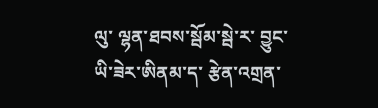ལུ་ ལྷན་ཐབས་སྦོམ་སྦེ་ར་ བྱུང་ཡི་ཟེར་ཨིནམ་ད་ རྩེན་འགྲན་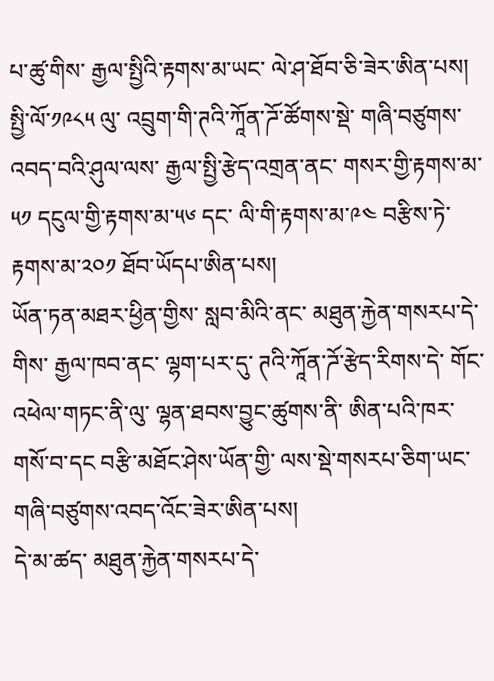པ་ཚུ་གིས་ རྒྱལ་སྤྱིའི་རྟགས་མ་ཡང་ ལེ་ཤ་ཐོབ་ཅི་ཟེར་ཨིན་པས།
སྤྱི་ལོ་༡༩༨༥ ལུ་ འབྲུག་གི་ཊའི་ཀཱོན་ཌོ་ཚོགས་སྡེ་ གཞི་བཙུགས་འབད་བའི་ཤུལ་ལས་ རྒྱལ་སྤྱི་རྩེད་འགྲན་ནང་ གསར་གྱི་རྟགས་མ་༥༡ དངུལ་གྱི་རྟགས་མ་༥༦ དང་ ལི་གི་རྟགས་མ་༩༤ བརྩིས་ཏེ་ རྟགས་མ་༢༠༡ ཐོབ་ཡོདཔ་ཨིན་པས།
ཡོན་ཏན་མཐར་ཕྱིན་གྱིས་ སླབ་མིའི་ནང་ མཐུན་རྐྱེན་གསརཔ་དེ་གིས་ རྒྱལ་ཁབ་ནང་ ལྷག་པར་དུ་ ཊའི་ཀཱོན་ཌོ་རྩེད་རིགས་དེ་ གོང་འཕེལ་གཏང་ནི་ལུ་ ལྷན་ཐབས་བྱུང་ཚུགས་ནི་ ཨིན་པའི་ཁར་ གསོ་བ་དང བརྩི་མཐོང་ཤེས་ཡོན་གྱི་ ལས་སྡེ་གསརཔ་ཅིག་ཡང་ གཞི་བཙུགས་འབད་འོང་ཟེར་ཨིན་པས།
དེ་མ་ཚད་ མཐུན་རྐྱེན་གསརཔ་དེ་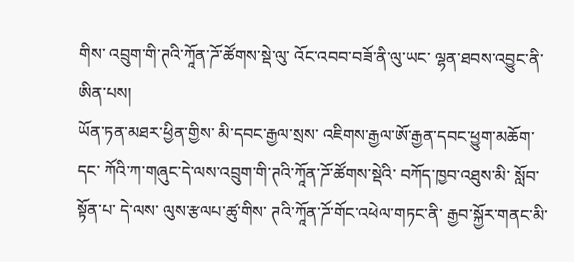གིས་ འབྲུག་གི་ཊའི་ཀཱོན་ཌོ་ཚོགས་སྡེ་ལུ་ འོང་འབབ་བཟོ་ནི་ལུ་ཡང་ ལྷན་ཐབས་འབྱུང་ནི་ཨིན་པས།
ཡོན་ཏན་མཐར་ཕྱིན་གྱིས་ མི་དབང་རྒྱལ་སྲས་ འཇིགས་རྒྱལ་ཨོ་རྒྱན་དབང་ཕྱུག་མཆོག་དང་ ཀོའི་ཀ་གཞུང་དེ་ལས་འབྲུག་གི་ཊའི་ཀཱོན་ཌོ་ཚོགས་སྡེའི་ བཀོད་ཁྱབ་འཐུས་མི་ སློབ་སྟོན་པ་ དེ་ལས་ ལུས་རྩལཔ་ཚུ་གིས་ ཊའི་ཀཱོན་ཌོ་གོང་འཕེལ་གཏང་ནི་ རྒྱབ་སྐྱོར་གནང་མི་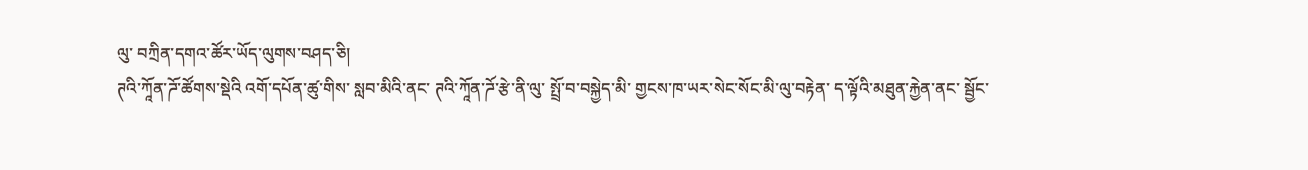ལུ་ བཀྲིན་དགའ་ཚོར་ཡོད་ལུགས་བཤད་ཅི།
ཊའི་ཀཱོན་ཌོ་ཚོགས་སྡེའི འགོ་དཔོན་ཚུ་གིས་ སླབ་མིའི་ནང་ ཊའི་ཀཱོན་ཌོ་རྩེ་ནི་ལུ་ སྤྲོ་བ་བསྐྱེད་མི་ གྱངས་ཁ་ཡར་སེང་སོང་མི་ལུ་བརྟེན་ ད་ལྟོའི་མཐུན་རྐྱེན་ནང་ སྦྱོང་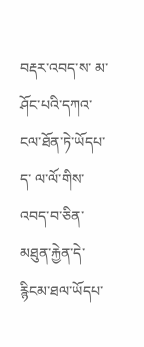བརྡར་འབད་ས་ མ་ཤོང་པའི་དཀའ་ངལ་ཐོན་ཏེ་ཡོདཔ་ད་ ལ་ལོ་གིས་འབད་བ་ཅིན་ མཐུན་རྐྱེན་དེ་ རྙིངམ་ཐལ་ཡོདཔ་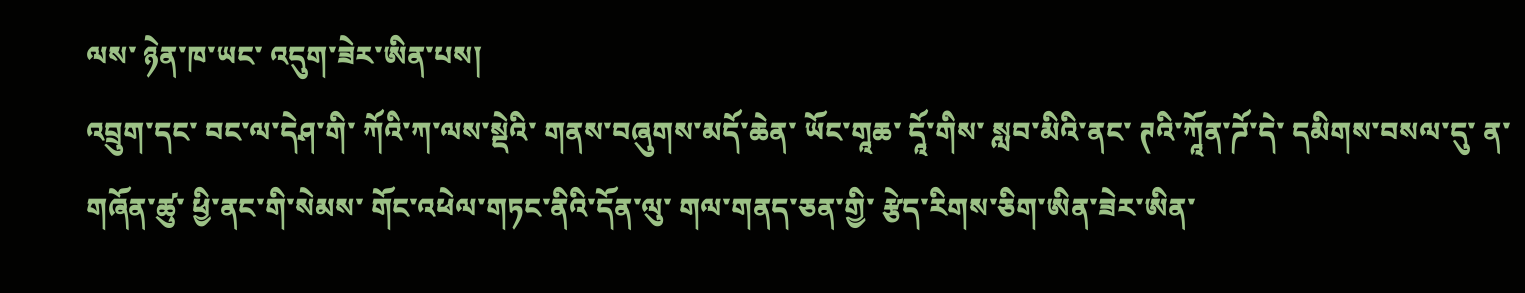ལས་ ཉེན་ཁ་ཡང་ འདུག་ཟེར་ཨིན་པས།
འབྲུག་དང་ བང་ལ་དེཤ་གི་ ཀོའི་ཀ་ལས་སྡེའི་ གནས་བཞུགས་མདོ་ཆེན་ ཡོང་གཱཆ་ དཱོ་གིས་ སླབ་མིའི་ནང་ ཊའི་ཀཱོན་ཌོ་དེ་ དམིགས་བསལ་དུ་ ན་གཞོན་ཚུ་ ཕྱི་ནང་གི་སེམས་ གོང་འཕེལ་གཏང་ནིའི་དོན་ལུ་ གལ་གནད་ཅན་གྱི་ རྩེད་རིགས་ཅིག་ཨིན་ཟེར་ཨིན་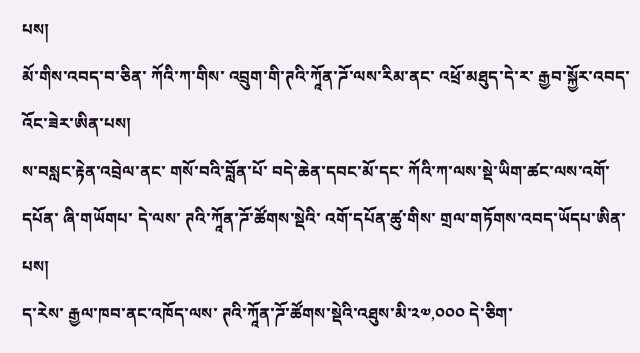པས།
མོ་གིས་འབད་བ་ཅིན་ ཀོའི་ཀ་གིས་ འབྲུག་གི་ཊའི་ཀཱོན་ཌོ་ལས་རིམ་ནང་ འཕྲོ་མཐུད་དེ་ར་ རྒྱབ་སྐྱོར་འབད་འོང་ཟེར་ཨིན་པས།
ས་བསླང་རྟེན་འབྲེལ་ནང་ གསོ་བའི་བློན་པོ་ བདེ་ཆེན་དབང་མོ་དང་ ཀོའི་ཀ་ལས་སྡེ་ཡིག་ཚང་ལས་འགོ་དཔོན་ ཞི་གཡོགཔ་ དེ་ལས་ ཊའི་ཀཱོན་ཌོ་ཚོགས་སྡེའི་ འགོ་དཔོན་ཚུ་གིས་ གྲལ་གཏོགས་འབད་ཡོདཔ་ཨིན་པས།
ད་རེས་ རྒྱལ་ཁབ་ནང་འཁོད་ལས་ ཊའི་ཀཱོན་ཌོ་ཚོགས་སྡེའི་འཐུས་མི་༢༧,༠༠༠ དེ་ཅིག་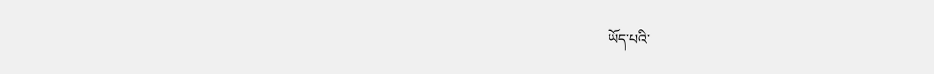ཡོད་པའི་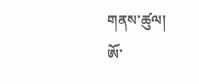གནས་ཚུལ།
ཨོ་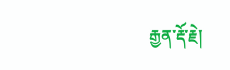རྒྱན་རྡོ་རྗེ།